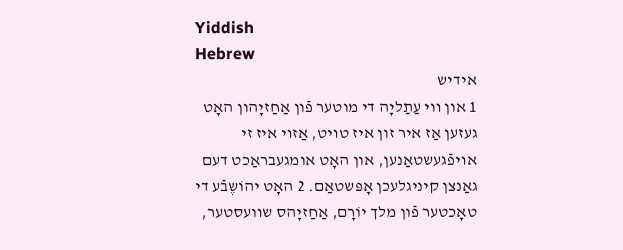Yiddish
Hebrew
אידיש
1 און װי עַתַליָה די מוטער פֿון אַחַזיָהון האָט געזען אַז איר זון איז טױט, אַזױ איז זי אױפֿגעשטאַנען, און האָט אומגעבראַכט דעם גאַנצן קיניגלעכן אָפּשטאַם. 2 האָט יהוֹשֶבֿע די טאָכטער פֿון מלך יוֹרָם, אַחַזיָהס שװעסטער,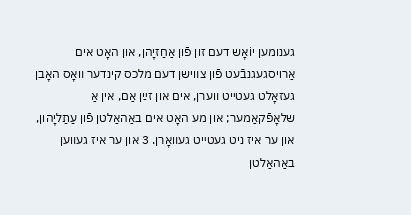גענומען יוֹאָש דעם זון פֿון אַחַזיָהן, און האָט אים אַרױסגעגנבֿעט פֿון צװישן דעם מלכס קינדער װאָס האָבן געזאָלט געטײט װערן, אים און זײַן אַם, אין אַ שלאָפֿקאַמער; און מע האָט אים באַהאַלטן פֿון עַתַליָהון, און ער איז ניט געטײט געװאָרן. 3 און ער איז געװען באַהאַלטן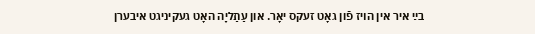בײַ איר אין הױז פֿון גאָט זעקס יאָר. און עַתַליָה האָט געקיניגט איבערן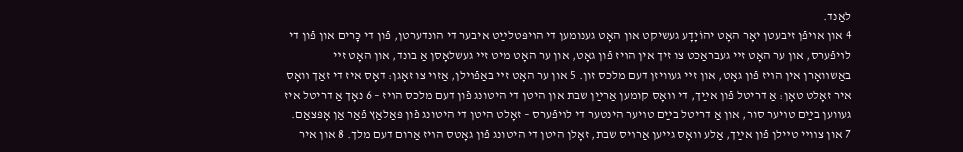לאַנד.
4 און אױפֿן זיבעטן יאָר האָט יהוֹיָדָע געשיקט און האָט גענומען די הױפּטלײַט איבער די הונדערטן, פֿון די כָּרים און פֿון די לױפֿערס, און ער האָט זײ געבראַכט צו זיך אין הױז פֿון גאָט, און ער האָט מיט זײ געשלאָסן אַ בונד, און האָט זײ באַשװאָרן אין הױז פֿון גאָט, און זײ געװיזן דעם מלכס זון. 5 און ער האָט זײ באַפֿױלן, אַזױ צו זאָגן: דאָס איז די זאַך װאָס איר זאָלט טאָן: אַ דריטל פֿון אײַך, די װאָס קומען אַרײַן שבת און היטן די היטונג פֿון דעם מלכס הױז – 6 נאָך אַ דריטל איז געװען בײַם טױער סור, און אַ דריטל בײַם טױער הינטער די לױפֿערס – זאָלט היטן די היטונג פֿון פּאַלאַץ פֿאַר אַן אָפּצאַם. 7 און צװײ טײלן פֿון אײַך, אַלע װאָס גײען אַרױס שבת, זאָלן היטן די היטונג פֿון גאָטס הױז אַרום דעם מלך. 8 און איר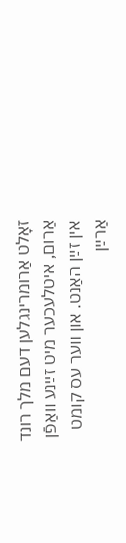זאָלט אַרומרינגלען דעם מלך רונד אַרום, איטלעכער מיט זײַנע װאַפֿן אין זײַן האַנט. און װער עס קומט אַרײַן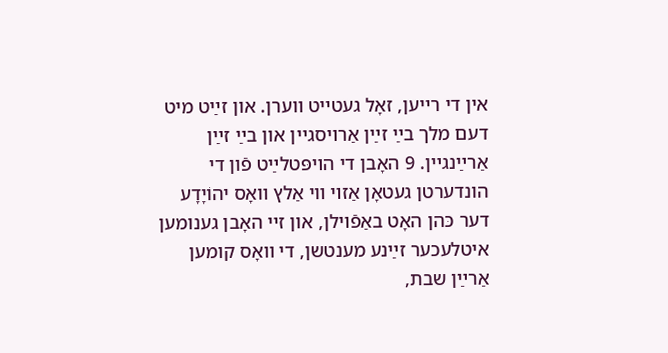אין די רײען, זאָל געטײט װערן. און זײַט מיט דעם מלך בײַ זײַן אַרױסגײן און בײַ זײַן אַרײַנגײן. 9 האָבן די הױפּטלײַט פֿון די הונדערטן געטאָן אַזױ װי אַלץ װאָס יהוֹיָדָע דער כּהן האָט באַפֿױלן, און זײ האָבן גענומען איטלעכער זײַנע מענטשן, די װאָס קומען אַרײַן שבת,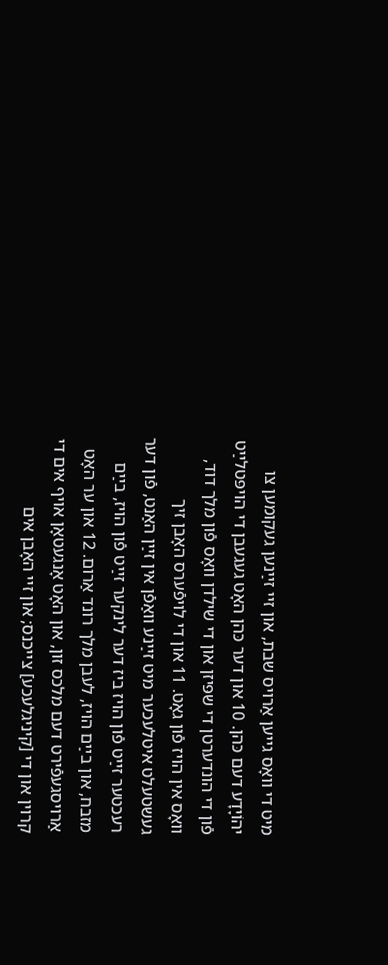מיט די װאָס גײען אַרױס שבת, און זײ זײַנען געקומען צו יהוֹיָדָע דעם כּהן. 10 און דער כּהן האָט געגעבן די הױפּטלײַט פֿון די הונדערטן די שפּיזן און די שילדן װאָס פֿון מלך דוד, װאָס אין הױז פֿון גאָט. 11 און די לױפֿערס האָבן זיך געשטעלט איטלעכער מיט זײַנע װאַפֿן אין זײַן האַנט, פֿון דער רעכטער זײַט פֿון הױז ביז דער לינקער זײַט פֿון הױז, בײַם מזבח, און בײַם הױז, לעבן מלך רונד אַרום. 12 און ער האָט אַרױסגעפֿירט דעם מלכס זון, און האָט אָנגעטאָן אױף אים די קרױן און די [קיניגלעכע] צײכנס; און זײ האָבן אים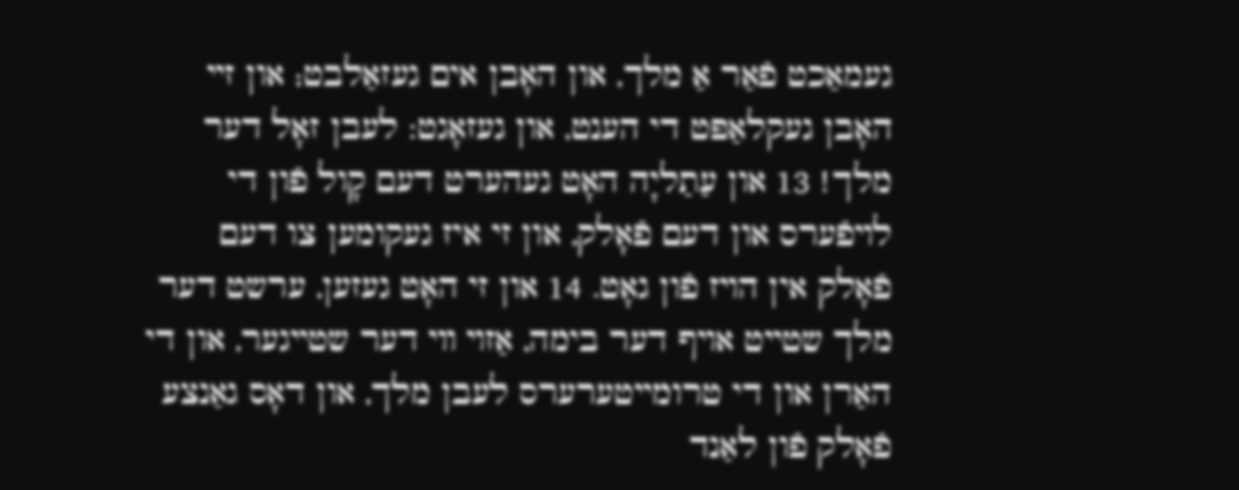געמאַכט פֿאַר אַ מלך, און האָבן אים געזאַלבט; און זײ האָבן געקלאַפּט די הענט, און געזאָגט: לעבן זאָל דער מלך! 13 און עַתַליָה האָט געהערט דעם קָול פֿון די לױפֿערס און דעם פֿאָלק, און זי איז געקומען צו דעם פֿאָלק אין הױז פֿון גאָט. 14 און זי האָט געזען, ערשט דער מלך שטײט אױף דער בימה, אַזױ װי דער שטײגער, און די האַרן און די טרומײטערערס לעבן מלך, און דאָס גאַנצע פֿאָלק פֿון לאַנד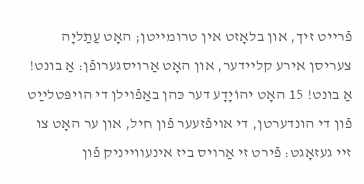פֿרײט זיך, און בלאָזט אין טרומײטן; האָט עַתַליָה צעריסן אירע קלײדער, און האָט אַרױסגערופֿן: אַ בונט! אַ בונט! 15 האָט יהוֹיָדָע דער כּהן באַפֿױלן די הױפּטלײַט פֿון די הונדערטן, די אױפֿזעער פֿון חיל, און ער האָט צו זײ געזאָגט: פֿירט זי אַרױס ביז אינעװײניק פֿון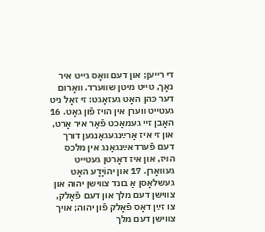די רײען; און דעם װאָס גײט איר נאָך, טײט מיטן שװערד. װאָרום דער כּהן האָט געזאָגט: זי זאָל ניט געטײט װערן אין הױז פֿון גאָט. 16 האָבן זײ געמאַכט פֿאַר איר אָרט, און זי איז אַרײַנגעגאַנגען דורך דעם פֿערדאײַנגאַנג אין מלכס הױז, און איז דאָרטן געטײט געװאָרן. 17 און יהוֹיָדָע האָט געשלאָסן אַ בונד צװישן יהוה און צװישן דעם מלך און דעם פֿאָלק, צו זײַן דאָס פֿאָלק פֿון יהוה; אױך צװישן דעם מלך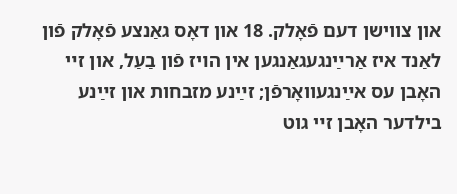און צװישן דעם פֿאָלק. 18 און דאָס גאַנצע פֿאָלק פֿון לאַנד איז אַרײַנגעגאַנגען אין הױז פֿון בַעַל, און זײ האָבן עס אײַנגעװאָרפֿן; זײַנע מזבחות און זײַנע בילדער האָבן זײ גוט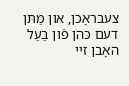צעבראָכן, און מַתּן דעם כּהן פֿון בַעַל האָבן זײ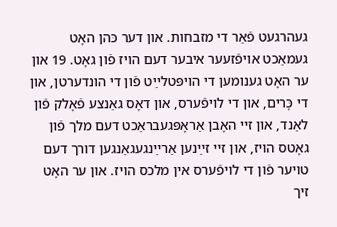געהרגעט פֿאַר די מזבחות. און דער כּהן האָט געמאַכט אױפֿזעער איבער דעם הױז פֿון גאָט. 19 און ער האָט גענומען די הױפּטלײַט פֿון די הונדערטן, און די כָּרים, און די לױפֿערס, און דאָס גאַנצע פֿאָלק פֿון לאַנד, און זײ האָבן אַראָפּגעבראַכט דעם מלך פֿון גאָטס הױז, און זײ זײַנען אַרײַנגעגאַנגען דורך דעם טױער פֿון די לױפֿערס אין מלכס הױז. און ער האָט זיך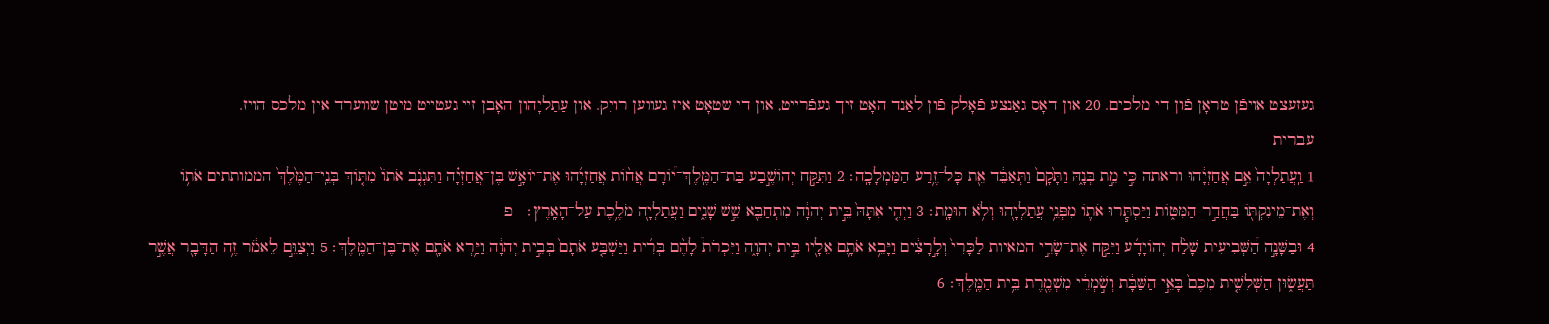געזעצט אױפֿן טראָן פֿון די מלכים. 20 און דאָס גאַנצע פֿאָלק פֿון לאַנד האָט זיך געפֿרײט, און די שטאָט איז געװען רויִק. און עַתַליָהון האָבן זײ געטײט מיטן שװערד אין מלכס הױז.
עברית
1 וַֽעֲתַלְיָה֙ אֵ֣ם אֲחַזְיָ֔הוּ וראתה כִּ֣י מֵ֣ת בְּנָ֑הּ וַתָּ֙קָם֙ וַתְּאַבֵּ֔ד אֵ֖ת כָּל־זֶ֥רַע הַמַּמְלָכָֽה׃ 2 וַתִּקַּ֣ח יְהוֹשֶׁ֣בַע בַּת־הַמֶּֽלֶךְ־י֠וֹרָם אֲח֨וֹת אֲחַזְיָ֜הוּ אֶת־יוֹאָ֣שׁ בֶּן־אֲחַזְיָ֗ה וַתִּגְנֹ֤ב אֹתוֹ֙ מִתּ֤וֹךְ בְּנֵֽי־הַמֶּ֙לֶךְ֙ הממותתים אֹת֥וֹ וְאֶת־מֵינִקְתּ֖וֹ בַּחֲדַ֣ר הַמִּטּ֑וֹת וַיַּסְתִּ֧רוּ אֹת֛וֹ מִפְּנֵ֥י עֲתַלְיָ֖הוּ וְלֹ֥א הוּמָֽת׃ 3 וַיְהִ֤י אִתָּהּ֙ בֵּ֣ית יְהוָ֔ה מִתְחַבֵּ֖א שֵׁ֣שׁ שָׁנִ֑ים וַעֲתַלְיָ֖ה מֹלֶ֥כֶת עַל־הָאָֽרֶץ׃   פ
4 וּבַשָּׁנָ֣ה הַ֠שְּׁבִיעִית שָׁלַ֨ח יְהוֹיָדָ֜ע וַיִּקַּ֣ח אֶת־שָׂרֵ֣י המאיות לַכָּרִי֙ וְלָ֣רָצִ֔ים וַיָּבֵ֥א אֹתָ֛ם אֵלָ֖יו בֵּ֣ית יְהוָ֑ה וַיִּכְרֹת֩ לָהֶ֨ם בְּרִ֜ית וַיַּשְׁבַּ֤ע אֹתָם֙ בְּבֵ֣ית יְהוָ֔ה וַיַּ֥רְא אֹתָ֖ם אֶת־בֶּן־הַמֶּֽלֶךְ׃ 5 וַיְצַוֵּ֣ם לֵאמֹ֔ר זֶ֥ה הַדָּבָ֖ר אֲשֶׁ֣ר תַּעֲשׂ֑וּן הַשְּׁלִשִׁ֤ית מִכֶּם֙ בָּאֵ֣י הַשַּׁבָּ֔ת וְשֹׁ֣מְרֵ֔י מִשְׁמֶ֖רֶת בֵּ֥ית הַמֶּֽלֶךְ׃ 6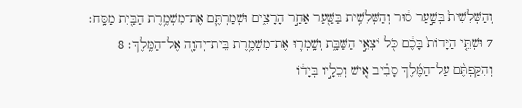וְהַשְּׁלִשִׁית֙ בְּשַׁ֣עַר ס֔וּר וְהַשְּׁלִשִׁ֥ית בַּשַּׁ֖עַר אַחַ֣ר הָרָצִ֑ים וּשְׁמַרְתֶּ֛ם אֶת־מִשְׁמֶ֥רֶת הַבַּ֖יִת מַסָּֽח׃ 7 וּשְׁתֵּ֤י הַיָּדוֹת֙ בָּכֶ֔ם כֹּ֖ל יֹצְאֵ֣י הַשַּׁבָּ֑ת וְשָֽׁמְר֛וּ אֶת־מִשְׁמֶ֥רֶת בֵּית־יְהוָ֖ה אֶל־הַמֶּֽלֶךְ׃ 8 וְהִקַּפְתֶּ֨ם עַל־הַמֶּ֜לֶךְ סָבִ֗יב אִ֚ישׁ וְכֵלָ֣יו בְּיָד֔וֹ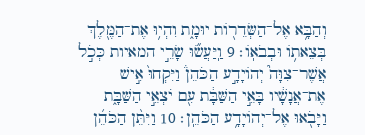וְהַבָּ֥א אֶל־הַשְּׂדֵר֖וֹת יוּמָ֑ת וִהְי֥וּ אֶת־הַמֶּ֖לֶךְ בְּצֵאת֥וֹ וּבְבֹאֽוֹ׃ 9 וַֽיַּעֲשׂ֞וּ שָׂרֵ֣י המאיות כְּכֹ֣ל אֲשֶׁר־צִוָּה֮ יְהוֹיָדָ֣ע הַכֹּהֵן֒ וַיִּקְחוּ֙ אִ֣ישׁ אֶת־אֲנָשָׁ֔יו בָּאֵ֣י הַשַּׁבָּ֔ת עִ֖ם יֹצְאֵ֣י הַשַּׁבָּ֑ת וַיָּבֹ֖אוּ אֶל־יְהוֹיָדָ֥ע הַכֹּהֵֽן׃ 10 וַיִּתֵּ֨ן הַכֹּהֵ֜ן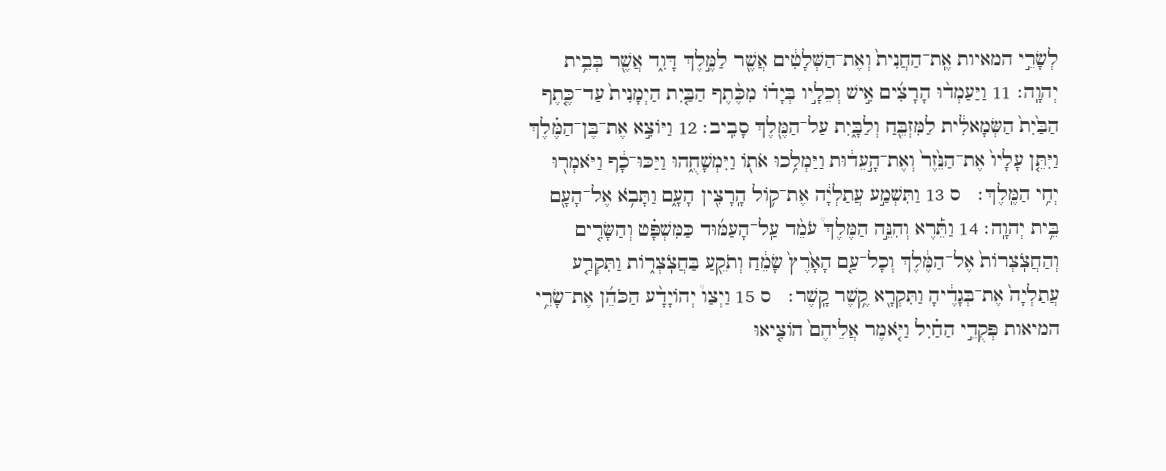לְשָׂרֵ֣י המאיות אֶֽת־הַחֲנִית֙ וְאֶת־הַשְּׁלָטִ֔ים אֲשֶׁ֖ר לַמֶּ֣לֶךְ דָּוִ֑ד אֲשֶׁ֖ר בְּבֵ֥ית יְהוָֽה׃ 11 וַיַּעַמְד֨וּ הָרָצִ֜ים אִ֣ישׁ וְכֵלָ֣יו בְּיָד֗וֹ מִכֶּ֨תֶף הַבַּ֤יִת הַיְמָנִית֙ עַד־כֶּ֤תֶף הַבַּ֙יִת֙ הַשְּׂמָאלִ֔ית לַמִּזְבֵּ֖חַ וְלַבָּ֑יִת עַל־הַמֶּ֖לֶךְ סָבִֽיב׃ 12 וַיּוֹצִ֣א אֶת־בֶּן־הַמֶּ֗לֶךְ וַיִּתֵּ֤ן עָלָיו֙ אֶת־הַנֵּ֙זֶר֙ וְאֶת־הָ֣עֵד֔וּת וַיַּמְלִ֥כוּ אֹת֖וֹ וַיִּמְשָׁחֻ֑הוּ וַיַּכּוּ־כָ֔ף וַיֹּאמְר֖וּ יְחִ֥י הַמֶּֽלֶךְ׃   ס 13 וַתִּשְׁמַ֣ע עֲתַלְיָ֔ה אֶת־ק֥וֹל הָֽרָצִ֖ין הָעָ֑ם וַתָּבֹ֥א אֶל־הָעָ֖ם בֵּ֥ית יְהוָֽה׃ 14 וַתֵּ֡רֶא וְהִנֵּ֣ה הַמֶּלֶךְ֩ עֹמֵ֨ד עַֽל־הָעַמּ֜וּד כַּמִּשְׁפָּ֗ט וְהַשָּׂרִ֤ים וְהַחֲצֹֽצְרוֹת֙ אֶל־הַמֶּ֔לֶךְ וְכָל־עַ֤ם הָאָ֙רֶץ֙ שָׂמֵ֔חַ וְתֹקֵ֖עַ בַּחֲצֹֽצְר֑וֹת וַתִּקְרַ֤ע עֲתַלְיָה֙ אֶת־בְּגָדֶ֔יהָ וַתִּקְרָ֖א קֶ֥שֶׁר קָֽשֶׁר׃   ס 15 וַיְצַו֩ יְהוֹיָדָ֨ע הַכֹּהֵ֜ן אֶת־שָׂרֵ֥י המיאות פְּקֻדֵ֣י הַחַ֗יִל וַיֹּ֤אמֶר אֲלֵיהֶם֙ הוֹצִ֤יאוּ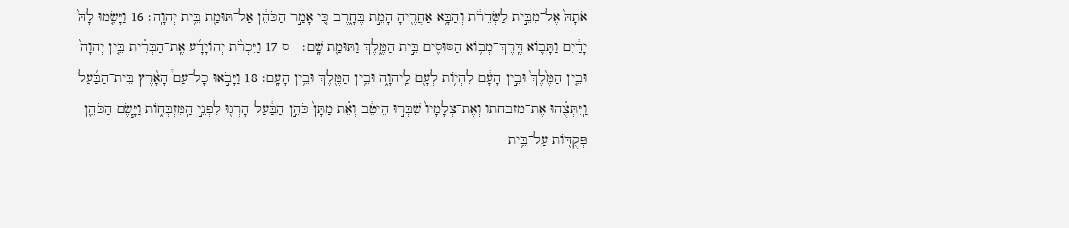אֹתָהּ֙ אֶל־מִבֵּ֣ית לַשְּׂדֵרֹ֔ת וְהַבָּ֥א אַחֲרֶ֖יהָ הָמֵ֣ת בֶּחָ֑רֶב כִּ֚י אָמַ֣ר הַכֹּהֵ֔ן אַל־תּוּמַ֖ת בֵּ֥ית יְהוָֽה׃ 16 וַיָּשִׂ֤מוּ לָהּ֙ יָדַ֔יִם וַתָּב֛וֹא דֶּֽרֶךְ־מְב֥וֹא הַסּוּסִ֖ים בֵּ֣ית הַמֶּ֑לֶךְ וַתּוּמַ֖ת שָֽׁם׃   ס 17 וַיִּכְרֹ֨ת יְהוֹיָדָ֜ע אֶֽת־הַבְּרִ֗ית בֵּ֤ין יְהוָה֙ וּבֵ֤ין הַמֶּ֙לֶךְ֙ וּבֵ֣ין הָעָ֔ם לִהְי֥וֹת לְעָ֖ם לַֽיהוָ֑ה וּבֵ֥ין הַמֶּ֖לֶךְ וּבֵ֥ין הָעָֽם׃ 18 וַיָּבֹ֣אוּ כָל־עַם֩ הָאָ֨רֶץ בֵּית־הַבַּ֜עַל וַֽיִּתְּצֻ֗הוּ אֶת־מזבחתו וְאֶת־צְלָמָיו֙ שִׁבְּר֣וּ הֵיטֵ֔ב וְאֵ֗ת מַתָּן֙ כֹּהֵ֣ן הַבַּ֔עַל הָרְג֖וּ לִפְנֵ֣י הַֽמִּזְבְּח֑וֹת וַיָּ֧שֶׂם הַכֹּהֵ֛ן פְּקֻדּ֖וֹת עַל־בֵּ֥ית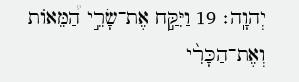יְהוָֽה׃ 19 וַיִּקַּ֣ח אֶת־שָׂרֵ֣י הַ֠מֵּאוֹת וְאֶת־הַכָּרִ֨י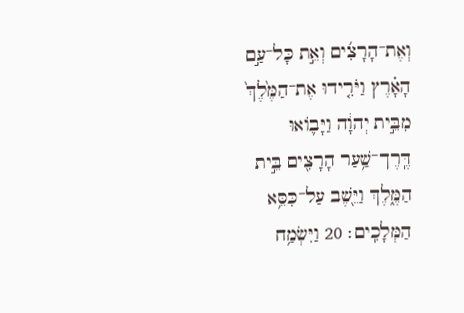וְאֶת־הָרָצִ֜ים וְאֵ֣ת כָּל־עַ֣ם הָאָ֗רֶץ וַיֹּרִ֤ידוּ אֶת־הַמֶּ֙לֶךְ֙ מִבֵּ֣ית יְהוָ֔ה וַיָּב֛וֹאוּ דֶּֽרֶך־שַׁ֥עַר הָרָצִ֖ים בֵּ֣ית הַמֶּ֑לֶךְ וַיֵּ֖שֶׁב עַל־כִּסֵּ֥א הַמְּלָכִֽים׃ 20 וַיִּשְׂמַ֥ח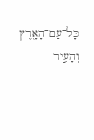כָּל־עַם־הָאָ֖רֶץ וְהָעִ֣יר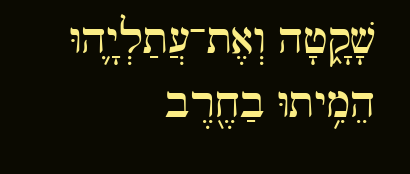שָׁקָ֑טָה וְאֶת־עֲתַלְיָ֛הוּ הֵמִ֥יתוּ בַחֶ֖רֶב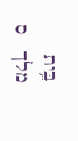בֵּ֥ית מלך   ס